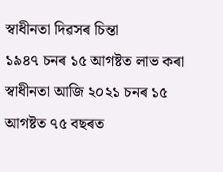স্বাধীনতা দিৱসৰ চিন্তা
১৯৪৭ চনৰ ১৫ আগষ্টত লাভ কৰা স্বাধীনতা আজি ২০২১ চনৰ ১৫ আগষ্টত ৭৫ বছৰত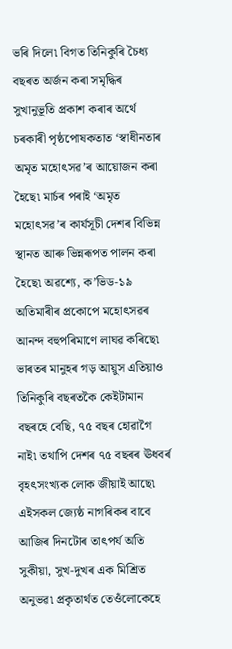ভৰি দিলে৷ বিগত তিনিকুৰি চৈধ্য বছৰত অৰ্জন কৰা সমৃদ্ধিৰ সুখানুভূতি প্ৰকাশ কৰাৰ অৰ্থে চৰকাৰী পৃষ্ঠপোষকতাত ‘স্বাধীনতাৰ অমৃত মহোৎসৱ’ৰ আয়োজন কৰা হৈছে৷ মাৰ্চৰ পৰাই ‘অমৃত মহোৎসৱ’ৰ কাৰ্যসূচী দেশৰ বিভিন্ন স্থানত আৰু ভিন্নৰূপত পালন কৰা হৈছে৷ অৱশ্যে, ক’ভিড-১৯ অতিমাৰীৰ প্ৰকোপে মহোৎসৱৰ আনন্দ বহুপৰিমাণে লাঘৱ কৰিছে৷ ভাৰতৰ মানুহৰ গড় আয়ুস এতিয়াও তিনিকুৰি বছৰতকৈ কেইটামান বছৰহে বেছি, ৭৫ বছৰ হোৱাগৈ নাই৷ তথাপি দেশৰ ৭৫ বছৰৰ ঊধবৰ্ৰ বৃহৎসংখ্যক লোক জীয়াই আছে৷ এইসকল জ্যেষ্ঠ নাগৰিকৰ বাবে আজিৰ দিনটোৰ তাৎপৰ্য অতি সুকীয়া, সুখ-দুখৰ এক মিশ্ৰিত অনুভৱ৷ প্ৰকৃতাৰ্থত তেওঁলোকেহে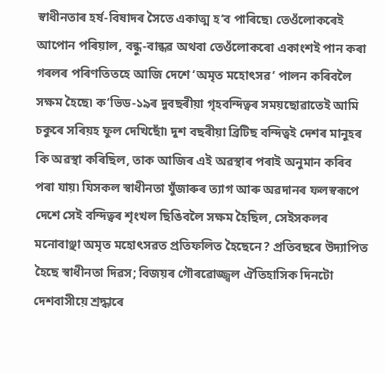স্বাধীনতাৰ হৰ্ষ-বিষাদৰ সৈতে একাত্ম হ’ব পাৰিছে৷ তেওঁলোকৰেই আপোন পৰিয়াল, বন্ধু-বান্ধৱ অথবা তেওঁলোকৰো একাংশই পান কৰা গৰলৰ পৰিণতিতহে আজি দেশে ‘অমৃত মহোৎসৱ’ পালন কৰিবলৈ সক্ষম হৈছে৷ ক’ভিড-১৯ৰ দুবছৰীয়া গৃহবন্দিত্বৰ সময়ছোৱাতেই আমি চকুৰে সৰিয়হ ফুল দেখিছোঁ৷ দুশ বছৰীয়া ব্ৰিটিছ বন্দিত্বই দেশৰ মানুহৰ কি অৱস্থা কৰিছিল, তাক আজিৰ এই অৱস্থাৰ পৰাই অনুমান কৰিব পৰা যায়৷ যিসকল স্বাধীনতা যুঁজাৰুৰ ত্যাগ আৰু অৱদানৰ ফলস্বৰূপে দেশে সেই বন্দিত্বৰ শৃংখল ছিঙিবলৈ সক্ষম হৈছিল, সেইসকলৰ মনোবাঞ্ছা অমৃত মহোৎসৱত প্ৰতিফলিত হৈছেনে? প্ৰতিবছৰে উদ্যাপিত হৈছে স্বাধীনতা দিৱস; বিজয়ৰ গৌৰৱোজ্জ্বল ঐতিহাসিক দিনটো দেশবাসীয়ে শ্ৰদ্ধাৰে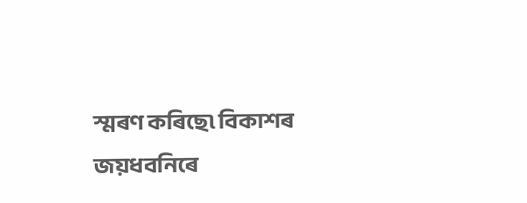স্মৰণ কৰিছে৷ বিকাশৰ জয়ধবনিৰে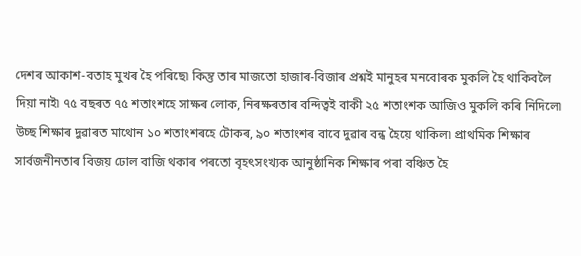দেশৰ আকাশ-বতাহ মুখৰ হৈ পৰিছে৷ কিন্তু তাৰ মাজতো হাজাৰ-বিজাৰ প্ৰশ্নই মানুহৰ মনবোৰক মুকলি হৈ থাকিবলৈ দিয়া নাই৷ ৭৫ বছৰত ৭৫ শতাংশহে সাক্ষৰ লোক, নিৰক্ষৰতাৰ বন্দিত্বই বাকী ২৫ শতাংশক আজিও মুকলি কৰি নিদিলে৷ উচ্ছ শিক্ষাৰ দুৱাৰত মাথোন ১০ শতাংশৰহে টোকৰ, ৯০ শতাংশৰ বাবে দুৱাৰ বন্ধ হৈয়ে থাকিল৷ প্ৰাথমিক শিক্ষাৰ সাৰ্বজনীনতাৰ বিজয় ঢোল বাজি থকাৰ পৰতো বৃহৎসংখ্যক আনুষ্ঠানিক শিক্ষাৰ পৰা বঞ্চিত হৈ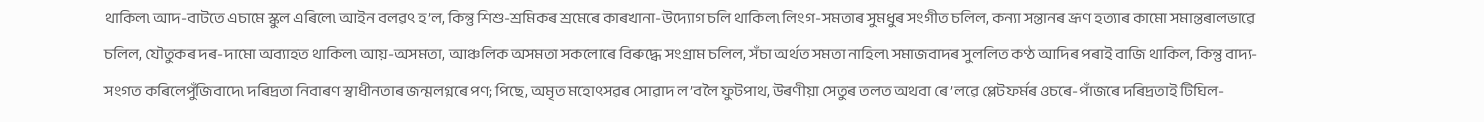থাকিল৷ আদ-বাটতে এচামে স্কুল এৰিলে৷ আইন বলৱৎ হ’ল, কিন্তু শিশু-শ্ৰমিকৰ শ্ৰমেৰে কাৰখানা-উদ্যোগ চলি থাকিল৷ লিংগ-সমতাৰ সুমধুৰ সংগীত চলিল, কন্যা সন্তানৰ ভ্ৰূণ হত্যাৰ কামো সমান্তৰালভাৱে চলিল, যৌতুকৰ দৰ-দামো অব্যাহত থাকিল৷ আয়-অসমতা, আঞ্চলিক অসমতা সকলোৰে বিৰুদ্ধে সংগ্ৰাম চলিল, সঁচা অৰ্থত সমতা নাহিল৷ সমাজবাদৰ সুললিত কণ্ঠ আদিৰ পৰাই বাজি থাকিল, কিন্তু বাদ্য-সংগত কৰিলেপুঁজিবাদে৷ দৰিদ্ৰতা নিবাৰণ স্বাধীনতাৰ জন্মলগ্নৰে পণ; পিছে, অমৃত মহোৎসৱৰ সোৱাদ ল’বলৈ ফুটপাথ, উৰণীয়া সেতুৰ তলত অথবা ৰে’লৱে প্লেটফৰ্মৰ ওচৰে-পাঁজৰে দৰিদ্ৰতাই টিঘিল-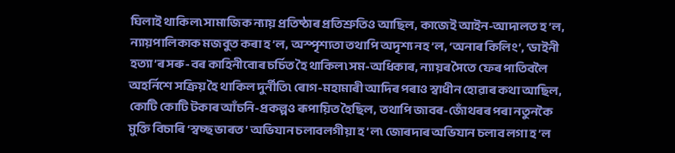ঘিলাই থাকিল৷ সামাজিক ন্যায় প্ৰতিষ্ঠাৰ প্ৰতিশ্ৰুতিও আছিল, কাজেই আইন-আদালত হ’ল, ন্যায়পালিকাক মজবুত কৰা হ’ল, অস্পৃশ্যতা তথাপি অদৃশ্য নহ’ল, ‘অনাৰ কিলিং’, ‘ডাইনী হত্যা’ৰ সৰু-বৰ কাহিনীবোৰ চৰ্চিত হৈ থাকিল৷ সম-অধিকাৰ, ন্যায়ৰ সৈতে ফেৰ পাতিবলৈ অহৰ্নিশে সক্ৰিয় হৈ থাকিল দুৰ্নীতি৷ ৰোগ-মহামাৰী আদিৰ পৰাও স্বাধীন হোৱাৰ কথা আছিল, কোটি কোটি টকাৰ আঁচনি-প্ৰকল্পও ৰূপায়িত হৈছিল, তথাপি জাবৰ-জোঁথৰৰ পৰা নতুনকৈ মুক্তি বিচাৰি ‘স্বচ্ছ ভাৰত’ অভিযান চলাবলগীয়া হ’ল৷ জোৰদাৰ অভিযান চলাব লগা হ’ল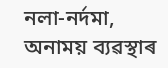নলা-নৰ্দমা, অনাময় ব্যৱস্থাৰ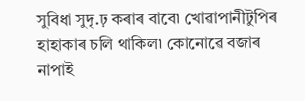সুবিধা সুদৃ.ঢ় কৰাৰ বাবে৷ খোৱাপানীটুপিৰ হাহাকাৰ চলি থাকিল৷ কোনোৱে বজাৰ নাপাই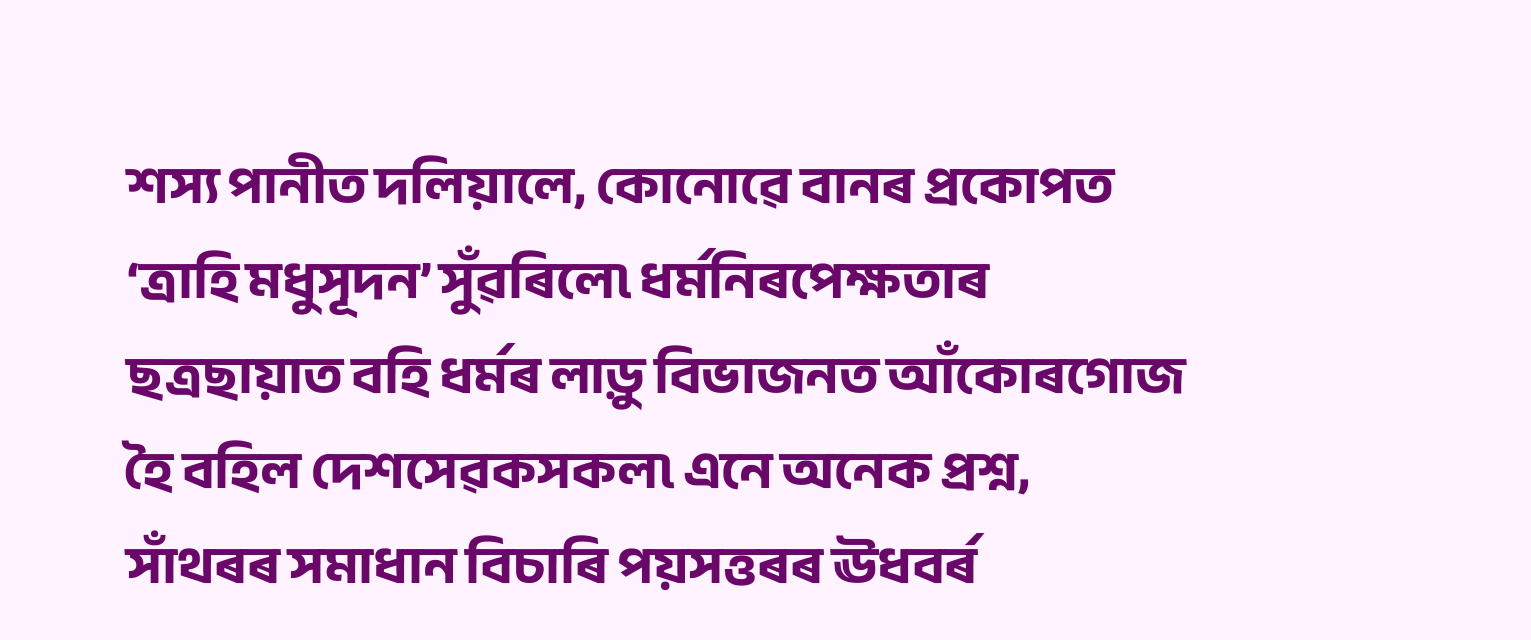শস্য পানীত দলিয়ালে, কোনোৱে বানৰ প্ৰকোপত ‘ত্ৰাহি মধুসূদন’ সুঁৱৰিলে৷ ধৰ্মনিৰপেক্ষতাৰ ছত্ৰছায়াত বহি ধৰ্মৰ লাড়ু বিভাজনত আঁকোৰগোজ হৈ বহিল দেশসেৱকসকল৷ এনে অনেক প্ৰশ্ন, সাঁথৰৰ সমাধান বিচাৰি পয়সত্তৰৰ ঊধবৰ্ৰ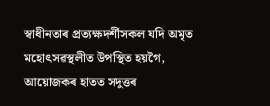স্বাধীনতাৰ প্ৰত্যক্ষদৰ্শীসকল যদি অমৃত মহোৎসৱস্থলীত উপস্থিত হয়গৈ, আয়োজকৰ হাতত সদুত্তৰ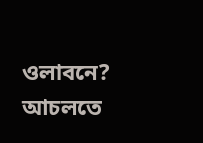ওলাবনে? আচলতে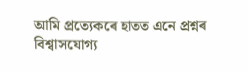আমি প্ৰত্যেকৰে হাতত এনে প্ৰশ্নৰ বিশ্বাসযোগ্য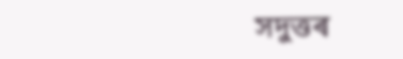সদুত্তৰ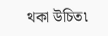থকা উচিত৷